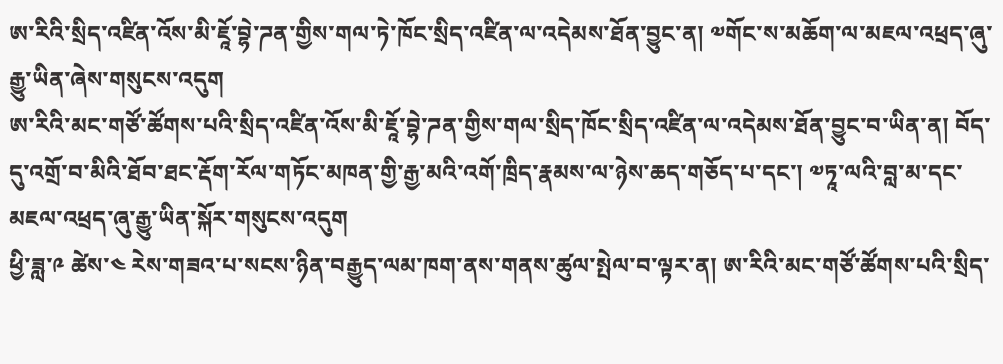ཨ་རིའི་སྲིད་འཛིན་འོས་མི་ཇཱོ་བྷེ་ཌན་གྱིས་གལ་ཏེ་ཁོང་སྲིད་འཛིན་ལ་འདེམས་ཐོན་བྱུང་ན། ༧གོང་ས་མཆོག་ལ་མཇལ་འཕྲད་ཞུ་རྒྱུ་ཡིན་ཞེས་གསུངས་འདུག
ཨ་རིའི་མང་གཙོ་ཚོགས་པའི་སྲིད་འཛིན་འོས་མི་ཇཱོ་བྷེ་ཌན་གྱིས་གལ་སྲིད་ཁོང་སྲིད་འཛིན་ལ་འདེམས་ཐོན་བྱུང་བ་ཡིན་ན། བོད་དུ་འགྲོ་བ་མིའི་ཐོབ་ཐང་རྡོག་རོལ་གཏོང་མཁན་གྱི་རྒྱ་མའི་འགོ་ཁྲིད་རྣམས་ལ་ཉེས་ཆད་གཅོད་པ་དང་། ༧ཏཱ་ལའི་བླ་མ་དང་མཇལ་འཕྲད་ཞུ་རྒྱུ་ཡིན་སྐོར་གསུངས་འདུག
ཕྱི་ཟླ་༩ ཚེས་༤ རེས་གཟའ་པ་སངས་ཉིན་བརྒྱུད་ལམ་ཁག་ནས་གནས་ཚུལ་སྤེལ་བ་ལྟར་ན། ཨ་རིའི་མང་གཙོ་ཚོགས་པའི་སྲིད་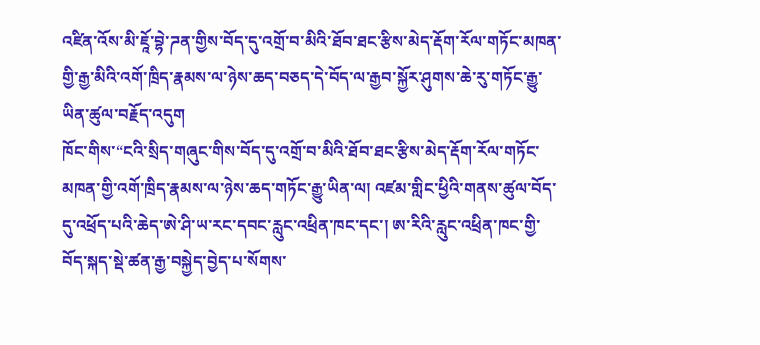འཛིན་འོས་མི་ཇཱོ་བྷེ་ཌན་གྱིས་བོད་དུ་འགྲོ་བ་མིའི་ཐོབ་ཐང་རྩིས་མེད་རྡོག་རོལ་གཏོང་མཁན་གྱི་རྒྱ་མིའི་འགོ་ཁྲིད་རྣམས་ལ་ཉེས་ཆད་བཅད་དེ་བོད་ལ་རྒྱབ་སྐྱོར་ཤུགས་ཆེ་རུ་གཏོང་རྒྱུ་ཡིན་ཚུལ་བརྗོད་འདུག
ཁོང་གིས་“ངའི་སྲིད་གཞུང་གིས་བོད་དུ་འགྲོ་བ་མིའི་ཐོབ་ཐང་རྩིས་མེད་རྡོག་རོལ་གཏོང་མཁན་གྱི་འགོ་ཁྲིད་རྣམས་ལ་ཉེས་ཆད་གཏོང་རྒྱུ་ཡིན་ལ། འཛམ་གླིང་ཕྱིའི་གནས་ཚུལ་བོད་དུ་འཕྲོད་པའི་ཆེད་ཨེ་ཤི་ཡ་རང་དབང་རླུང་འཕྲིན་ཁང་དང་། ཨ་རིའི་རླུང་འཕྲིན་ཁང་གྱི་བོད་སྐད་སྡེ་ཚན་རྒྱ་བསྐྱེད་བྱེད་པ་སོགས་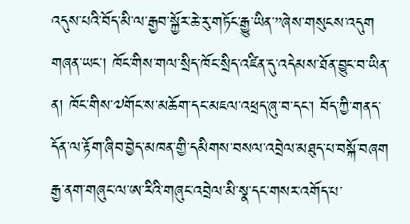འདུས་པའི་བོད་མི་ལ་རྒྱབ་སྐྱོར་ཆེ་རུ་གཏོང་རྒྱུ་ཡིན་”ཞེས་གསུངས་འདུག
གཞན་ཡང་། ཁོང་གིས་གལ་སྲིད་ཁོང་སྲིད་འཛིན་དུ་འདེམས་ཐོན་བྱུང་བ་ཡིན་ན། ཁོང་གིས་༧གོང་ས་མཆོག་དང་མཇལ་འཕྲད་ཞུ་བ་དང་། བོད་ཀྱི་གནད་དོན་ལ་རྟོག་ཞིབ་བྱེད་མཁན་གྱི་དམིགས་བསལ་འབྲེལ་མཐུད་པ་བསྐོ་བཞག རྒྱ་ནག་གཞུང་ལ་ཨ་རིའི་གཞུང་འབྲེལ་མི་སྣ་དང་གསར་འགོད་པ་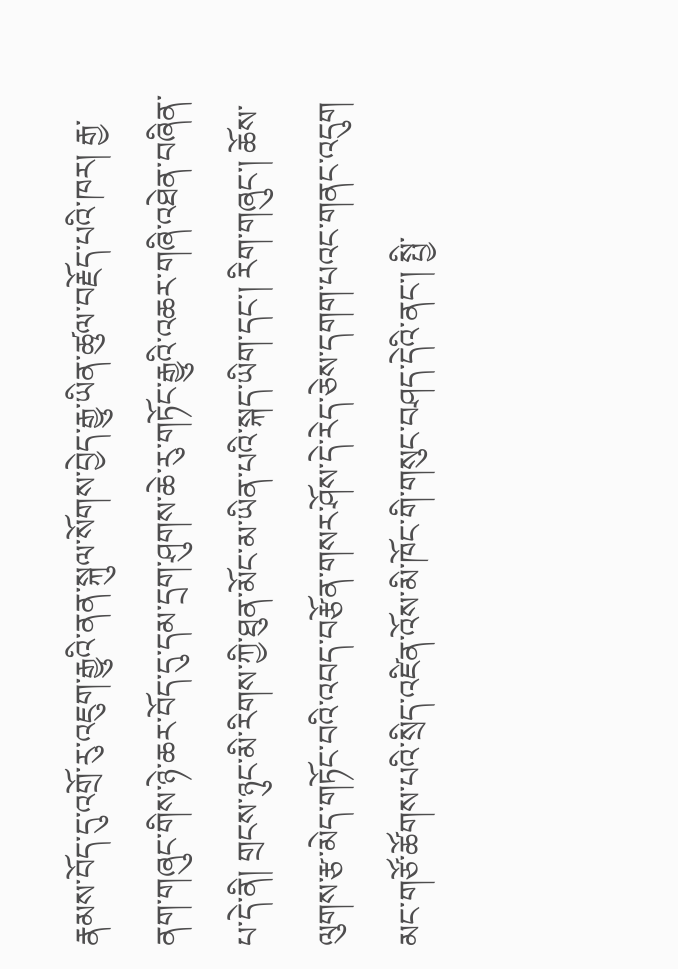རྣམས་བོད་དུ་འགྲོ་རུ་འཇུག་རྒྱུའི་ནན་སྐུལ་སོགས་བྱེད་རྒྱུ་ཡིན་ཚུལ་བརྗོད་པའི་ཁར། རྒྱ་ནག་གཞུང་གིས་ཉེ་ཆར་བོད་དུ་དམ་དྲག་ཤུགས་ཆེ་རུ་གཏོང་རྒྱུའི་འཆར་གཞི་འཐེན་བཞིན་པ་དེ་ནི། གྲངས་ཉུང་མི་རིགས་ཀྱི་ཐུན་མོང་མ་ཡིན་པའི་སྐད་ཡིག་དང་། རིག་གཞུང་། ཆོས་ལུགས་རྩ་མེད་གཏོང་བའི་འབད་བརྩོན་གསར་ཤོས་དེ་རེད་ཅེས་དགག་པའང་གནང་འདུག
མང་གཙོ་ཚོགས་པའི་སྲིད་འཛིན་འོས་མི་ཁོང་གི་གསུང་བཤད་དེའི་ནང་། སྤྱི་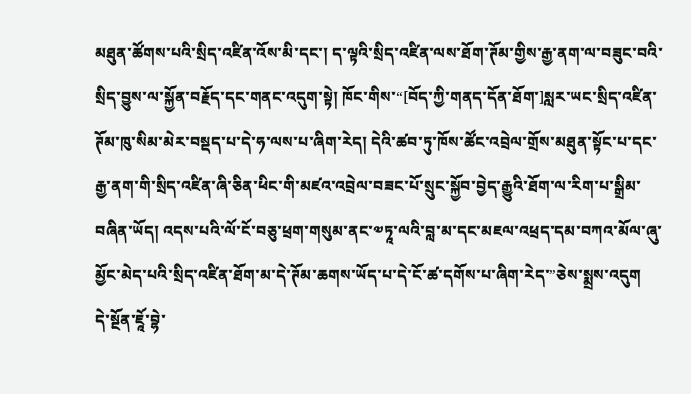མཐུན་ཚོགས་པའི་སྲིད་འཛིན་འོས་མི་དང་། ད་ལྟའི་སྲིད་འཛིན་ལས་ཐོག་ཊོམ་གྱིས་རྒྱ་ནག་ལ་བཟུང་བའི་སྲིད་བྱུས་ལ་སྐྱོན་བརྗོད་དང་གནང་འདུག་སྟེ། ཁོང་གིས་“[བོད་ཀྱི་གནད་དོན་ཐོག་]སླར་ཡང་སྲིད་འཛིན་ཊོམ་ཁུ་སིམ་མེར་བསྡད་པ་དེ་ཧ་ལས་པ་ཞིག་རེད། དེའི་ཚབ་ཏུ་ཁོས་ཚོང་འབྲེལ་གྲོས་མཐུན་སྟོང་པ་དང་རྒྱ་ནག་གི་སྲིད་འཛིན་ཞི་ཅིན་ཕིང་གི་མཛའ་འབྲེལ་བཟང་པོ་སྲུང་སྐྱོབ་བྱེད་རྒྱུའི་ཐོག་ལ་རིག་པ་སྒྲིམ་བཞིན་ཡོད། འདས་པའི་ལོ་ངོ་བཅུ་ཕྲག་གསུམ་ནང་༧ཏཱ་ལའི་བླ་མ་དང་མཇལ་འཕྲད་དམ་བཀའ་མོལ་ཞུ་མྱོང་མེད་པའི་སྲིད་འཛིན་ཐོག་མ་དེ་ཊོམ་ཆགས་ཡོད་པ་དེ་ངོ་ཚ་དགོས་པ་ཞིག་རེད་”ཅེས་སྨྲས་འདུག
དེ་སྔོན་ཇཱོ་བྷེ་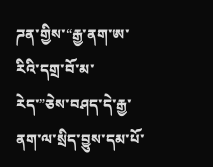ཌན་གྱིས་“རྒྱ་ནག་ཨ་རིའི་དགྲ་བོ་མ་རེད་”ཅེས་བཤད་དེ་རྒྱ་ནག་ལ་སྲིད་བྱུས་དམ་པོ་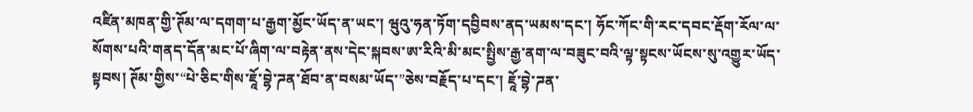འཛིན་མཁན་གྱི་ཊོམ་ལ་དགག་པ་རྒྱག་མྱོང་ཡོད་ན་ཡང་། ཝུའུ་ཧན་ཏོག་དབྱིབས་ནད་ཡམས་དང་། ཧོང་ཀོང་གི་རང་དབང་རྡོག་རོལ་ལ་སོགས་པའི་གནད་དོན་མང་པོ་ཞིག་ལ་བརྟེན་ནས་དེང་སྐབས་ཨ་རིའི་མི་མང་སྤྱིས་རྒྱ་ནག་ལ་བཟུང་བའི་ལྟ་སྟངས་ཡོངས་སུ་འགྱུར་ཡོད་སྟབས། ཊོམ་གྱིས་“པེ་ཅིང་གིས་ཇཱོ་བྷེ་ཌན་ཐོབ་ན་བསམ་ཡོད་”ཅེས་བརྗོད་པ་དང་། ཇཱོ་བྷེ་ཌན་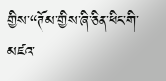གྱིས་“ཊོམ་གྱིས་ཞི་ཅིན་ཕིང་གི་མཛའ་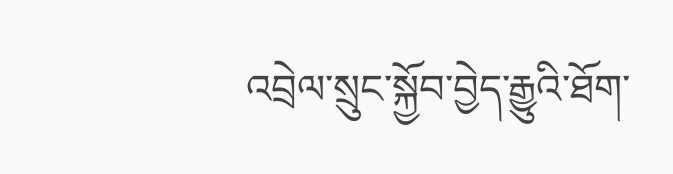འབྲེལ་སྲུང་སྐྱོབ་བྱེད་རྒྱུའི་ཐོག་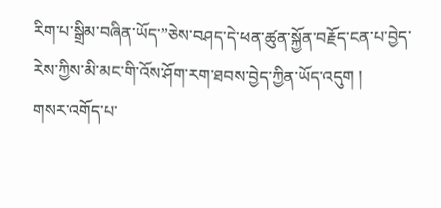རིག་པ་སྒྲིམ་བཞིན་ཡོད་”ཅེས་བཤད་དེ་ཕན་ཚུན་སྐྱོན་བརྗོད་ངན་པ་བྱེད་རེས་ཀྱིས་མི་མང་གི་འོས་ཤོག་རག་ཐབས་བྱེད་ཀྱིན་ཡོད་འདུག །
གསར་འགོད་པ་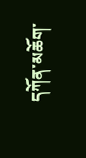དཀོན་མཆོག་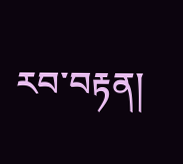རབ་བརྟན།